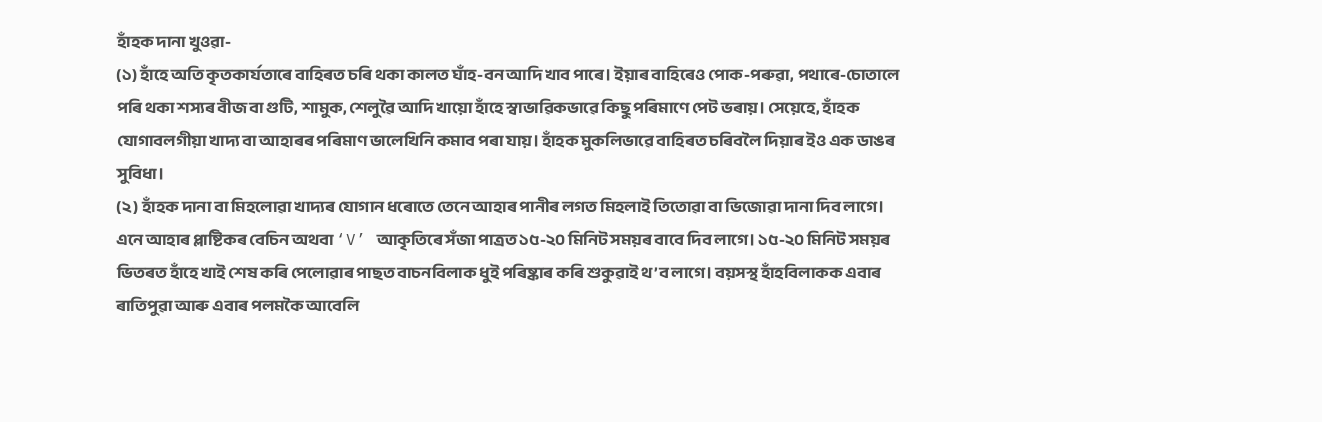হাঁহক দানা খুওৱা-
(১) হাঁহে অতি কৃতকাৰ্যতাৰে বাহিৰত চৰি থকা কালত ঘাঁহ-বন আদি খাব পাৰে। ইয়াৰ বাহিৰেও পোক-পৰুৱা, পথাৰে-চোতালে পৰি থকা শস্যৰ বীজ বা গুটি, শামুক, শেলুৱৈ আদি খায়ো হাঁহে স্বাভাৱিকভাৱে কিছু পৰিমাণে পেট ভৰায়। সেয়েহে, হাঁহক যোগাবলগীয়া খাদ্য বা আহাৰৰ পৰিমাণ ভালেখিনি কমাব পৰা যায়। হাঁহক মুকলিভাৱে বাহিৰত চৰিবলৈ দিয়াৰ ইও এক ডাঙৰ সুবিধা।
(২) হাঁহক দানা বা মিহলোৱা খাদ্যৰ যোগান ধৰোতে তেনে আহাৰ পানীৰ লগত মিহলাই তিতোৱা বা ভিজোৱা দানা দিব লাগে। এনে আহাৰ প্লাষ্টিকৰ বেচিন অথবা ‘V’ আকৃতিৰে সঁজা পাত্ৰত ১৫-২০ মিনিট সময়ৰ বাবে দিব লাগে। ১৫-২০ মিনিট সময়ৰ ভিতৰত হাঁহে খাই শেষ কৰি পেলোৱাৰ পাছত বাচনবিলাক ধুই পৰিষ্কাৰ কৰি শুকুৱাই থ’ব লাগে। বয়সস্থ হাঁহবিলাকক এবাৰ ৰাতিপুৱা আৰু এবাৰ পলমকৈ আবেলি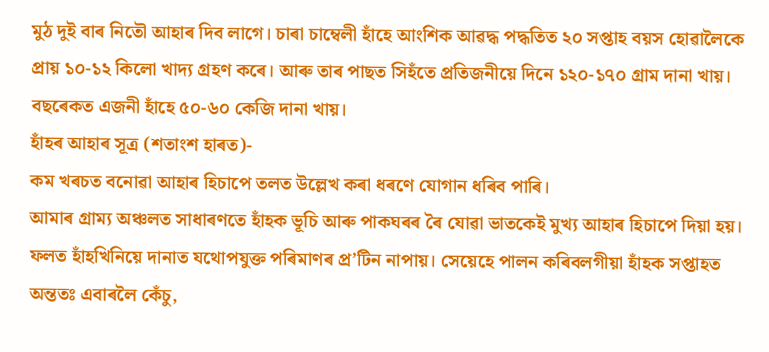মুঠ দুই বাৰ নিতৌ আহাৰ দিব লাগে। চাৰা চাম্বেলী হাঁহে আংশিক আৱদ্ধ পদ্ধতিত ২০ সপ্তাহ বয়স হোৱালৈকে প্ৰায় ১০-১২ কিলো খাদ্য গ্ৰহণ কৰে। আৰু তাৰ পাছত সিহঁতে প্ৰতিজনীয়ে দিনে ১২০-১৭০ গ্ৰাম দানা খায়। বছৰেকত এজনী হাঁহে ৫০-৬০ কেজি দানা খায়।
হাঁহৰ আহাৰ সূত্ৰ (শতাংশ হাৰত)-
কম খৰচত বনোৱা আহাৰ হিচাপে তলত উল্লেখ কৰা ধৰণে যোগান ধৰিব পাৰি।
আমাৰ গ্ৰাম্য অঞ্চলত সাধাৰণতে হাঁহক ভূচি আৰু পাকঘৰৰ ৰৈ যোৱা ভাতকেই মুখ্য আহাৰ হিচাপে দিয়া হয়। ফলত হাঁহখিনিয়ে দানাত যথোপযুক্ত পৰিমাণৰ প্ৰ’টিন নাপায়। সেয়েহে পালন কৰিবলগীয়া হাঁহক সপ্তাহত অন্ততঃ এবাৰলৈ কেঁচু,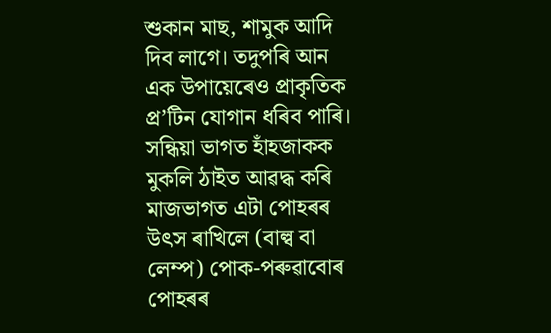শুকান মাছ, শামুক আদি দিব লাগে। তদুপৰি আন এক উপায়েৰেও প্ৰাকৃতিক প্ৰ’টিন যোগান ধৰিব পাৰি। সন্ধিয়া ভাগত হাঁহজাকক মুকলি ঠাইত আৱদ্ধ কৰি মাজভাগত এটা পোহৰৰ উৎস ৰাখিলে (বাল্ব বা লেম্প) পোক-পৰুৱাবোৰ পোহৰৰ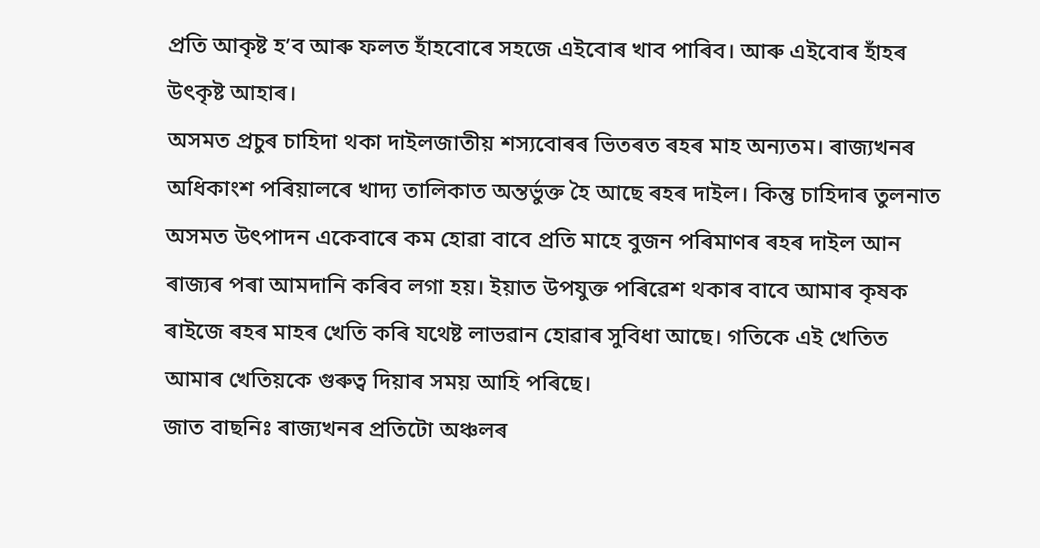প্ৰতি আকৃষ্ট হ’ব আৰু ফলত হাঁহবোৰে সহজে এইবোৰ খাব পাৰিব। আৰু এইবোৰ হাঁহৰ উৎকৃষ্ট আহাৰ।
অসমত প্ৰচুৰ চাহিদা থকা দাইলজাতীয় শস্যবোৰৰ ভিতৰত ৰহৰ মাহ অন্যতম। ৰাজ্যখনৰ অধিকাংশ পৰিয়ালৰে খাদ্য তালিকাত অন্তৰ্ভুক্ত হৈ আছে ৰহৰ দাইল। কিন্তু চাহিদাৰ তুলনাত অসমত উৎপাদন একেবাৰে কম হোৱা বাবে প্ৰতি মাহে বুজন পৰিমাণৰ ৰহৰ দাইল আন ৰাজ্যৰ পৰা আমদানি কৰিব লগা হয়। ইয়াত উপযুক্ত পৰিৱেশ থকাৰ বাবে আমাৰ কৃষক ৰাইজে ৰহৰ মাহৰ খেতি কৰি যথেষ্ট লাভৱান হোৱাৰ সুবিধা আছে। গতিকে এই খেতিত আমাৰ খেতিয়কে গুৰুত্ব দিয়াৰ সময় আহি পৰিছে।
জাত বাছনিঃ ৰাজ্যখনৰ প্ৰতিটো অঞ্চলৰ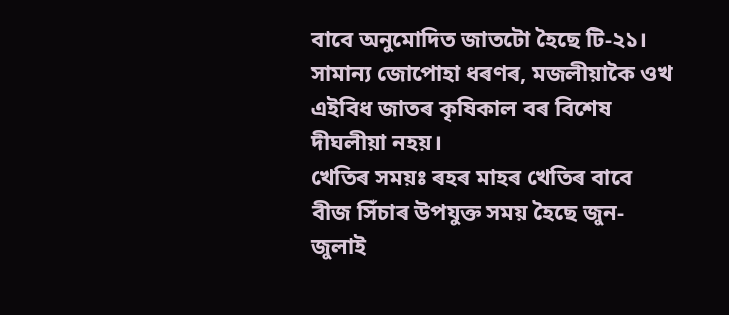বাবে অনুমোদিত জাতটো হৈছে টি-২১। সামান্য জোপোহা ধৰণৰ, মজলীয়াকৈ ওখ এইবিধ জাতৰ কৃষিকাল বৰ বিশেষ দীঘলীয়া নহয়।
খেতিৰ সময়ঃ ৰহৰ মাহৰ খেতিৰ বাবে বীজ সিঁচাৰ উপযুক্ত সময় হৈছে জুন-জুলাই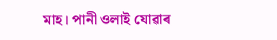মাহ। পানী ওলাই যোৱাৰ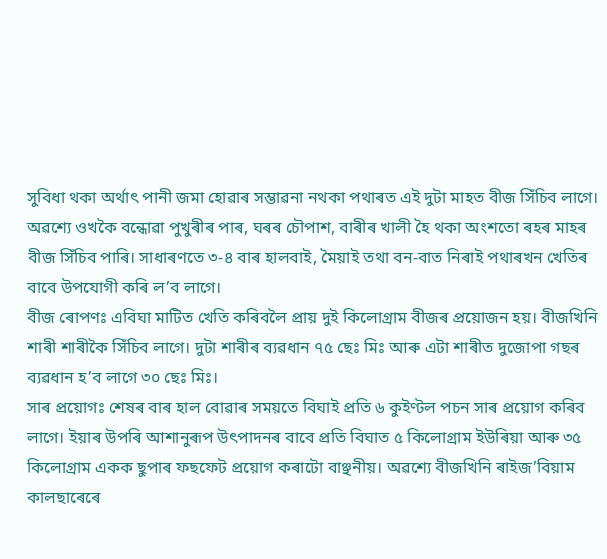সুবিধা থকা অৰ্থাৎ পানী জমা হোৱাৰ সম্ভাৱনা নথকা পথাৰত এই দুটা মাহত বীজ সিঁচিব লাগে। অৱশ্যে ওখকৈ বন্ধোৱা পুখুৰীৰ পাৰ, ঘৰৰ চৌপাশ, বাৰীৰ খালী হৈ থকা অংশতো ৰহৰ মাহৰ বীজ সিঁচিব পাৰি। সাধাৰণতে ৩-৪ বাৰ হালবাই, মৈয়াই তথা বন-বাত নিৰাই পথাৰখন খেতিৰ বাবে উপযোগী কৰি ল’ব লাগে।
বীজ ৰোপণঃ এবিঘা মাটিত খেতি কৰিবলৈ প্ৰায় দুই কিলোগ্ৰাম বীজৰ প্ৰয়োজন হয়। বীজখিনি শাৰী শাৰীকৈ সিঁচিব লাগে। দুটা শাৰীৰ ব্যৱধান ৭৫ ছেঃ মিঃ আৰু এটা শাৰীত দুজোপা গছৰ ব্যৱধান হ’ব লাগে ৩০ ছেঃ মিঃ।
সাৰ প্ৰয়োগঃ শেষৰ বাৰ হাল বোৱাৰ সময়তে বিঘাই প্ৰতি ৬ কুইণ্টল পচন সাৰ প্ৰয়োগ কৰিব লাগে। ইয়াৰ উপৰি আশানুৰূপ উৎপাদনৰ বাবে প্ৰতি বিঘাত ৫ কিলোগ্ৰাম ইউৰিয়া আৰু ৩৫ কিলোগ্ৰাম একক ছুপাৰ ফছফেট প্ৰয়োগ কৰাটো বাঞ্ছনীয়। অৱশ্যে বীজখিনি ৰাইজ’বিয়াম কালছাৰেৰে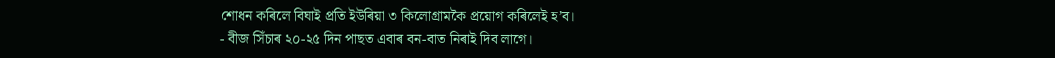শোধন কৰিলে বিঘাই প্ৰতি ইউৰিয়া ৩ কিলোগ্ৰামকৈ প্ৰয়োগ কৰিলেই হ’ব।
- বীজ সিঁচাৰ ২০-২৫ দিন পাছত এবাৰ বন-বাত নিৰাই দিব লাগে।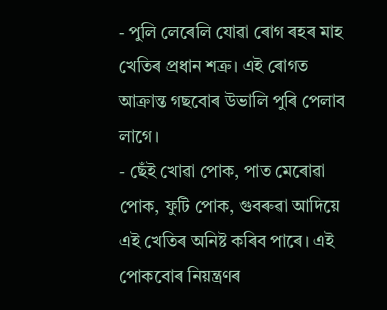- পুলি লেৰেলি যোৱা ৰোগ ৰহৰ মাহ খেতিৰ প্ৰধান শত্ৰু। এই ৰোগত আক্ৰান্ত গছবোৰ উভালি পুৰি পেলাব লাগে।
- ছেঁই খোৱা পোক, পাত মেৰোৱা পোক, ফুটি পোক, গুবৰুৱা আদিয়ে এই খেতিৰ অনিষ্ট কৰিব পাৰে। এই পোকবোৰ নিয়ন্ত্ৰণৰ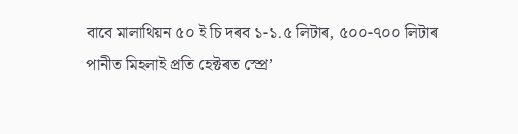বাবে মালাথিয়ন ৫০ ই চি দৰব ১-১.৫ লিটাৰ, ৫০০-৭০০ লিটাৰ পানীত মিহলাই প্ৰতি হেক্টৰত স্প্ৰে’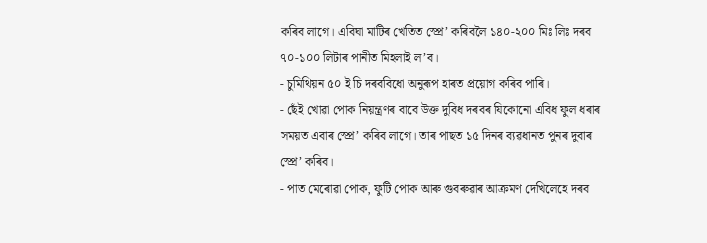কৰিব লাগে। এবিঘা মাটিৰ খেতিত স্প্ৰে’ কৰিবলৈ ১৪০-২০০ মিঃ লিঃ দৰব ৭০-১০০ লিটাৰ পানীত মিহলাই ল’ব।
- চুমিথিয়ন ৫০ ই চি দৰববিধো অনুৰূপ হাৰত প্ৰয়োগ কৰিব পাৰি।
- ছেঁই খোৱা পোক নিয়ন্ত্ৰণৰ বাবে উক্ত দুবিধ দৰবৰ যিকোনো এবিধ ফুল ধৰাৰ সময়ত এবাৰ স্প্ৰে’ কৰিব লাগে। তাৰ পাছত ১৫ দিনৰ ব্যৱধানত পুনৰ দুবাৰ স্প্ৰে’ কৰিব।
- পাত মেৰোৱা পোক, ফুটি পোক আৰু গুবৰুৱাৰ আক্ৰমণ দেখিলেহে দৰব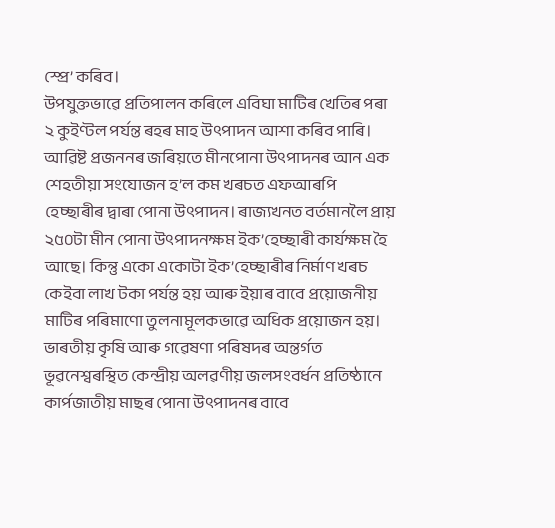স্প্ৰে’ কৰিব।
উপযুক্তভাৱে প্ৰতিপালন কৰিলে এবিঘা মাটিৰ খেতিৰ পৰা ২ কুইণ্টল পৰ্যন্ত ৰহৰ মাহ উৎপাদন আশা কৰিব পাৰি।
আৱিষ্ট প্ৰজননৰ জৰিয়তে মীনপোনা উৎপাদনৰ আন এক শেহতীয়া সংযোজন হ’ল কম খৰচত এফআৰপি হেচ্ছাৰীৰ দ্বাৰা পোনা উৎপাদন। ৰাজ্যখনত বৰ্তমানলৈ প্ৰায় ২৫০টা মীন পোনা উৎপাদনক্ষম ইক’হেচ্ছাৰী কাৰ্যক্ষম হৈ আছে। কিন্তু একো একোটা ইক’হেচ্ছাৰীৰ নিৰ্মাণ খৰচ কেইবা লাখ টকা পৰ্যন্ত হয় আৰু ইয়াৰ বাবে প্ৰয়োজনীয় মাটিৰ পৰিমাণো তুলনামূলকভাৱে অধিক প্ৰয়োজন হয়। ভাৰতীয় কৃষি আৰু গৱেষণা পৰিষদৰ অন্তৰ্গত ভূৱনেশ্বৰস্থিত কেন্দ্ৰীয় অলৱণীয় জলসংবৰ্ধন প্ৰতিষ্ঠানে কাৰ্পজাতীয় মাছৰ পোনা উৎপাদনৰ বাবে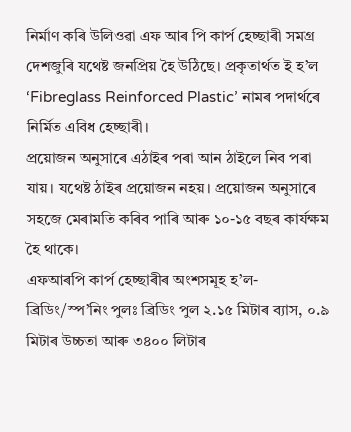নিৰ্মাণ কৰি উলিওৱা এফ আৰ পি কাৰ্প হেচ্ছাৰী সমগ্ৰ দেশজুৰি যথেষ্ট জনপ্ৰিয় হৈ উঠিছে। প্ৰকৃতাৰ্থত ই হ’ল ‘Fibreglass Reinforced Plastic’ নামৰ পদাৰ্থৰে নিৰ্মিত এবিধ হেচ্ছাৰী।
প্ৰয়োজন অনুসাৰে এঠাইৰ পৰা আন ঠাইলে নিব পৰা যায়। যথেষ্ট ঠাইৰ প্ৰয়োজন নহয়। প্ৰয়োজন অনুসাৰে সহজে মেৰামতি কৰিব পাৰি আৰু ১০-১৫ বছৰ কাৰ্যক্ষম হৈ থাকে।
এফআৰপি কাৰ্প হেচ্ছাৰীৰ অংশসমূহ হ’ল-
ব্ৰিডিং/স্প’নিং পুলঃ ব্ৰিডিং পুল ২.১৫ মিটাৰ ব্যাস, ০.৯ মিটাৰ উচ্চতা আৰু ৩৪০০ লিটাৰ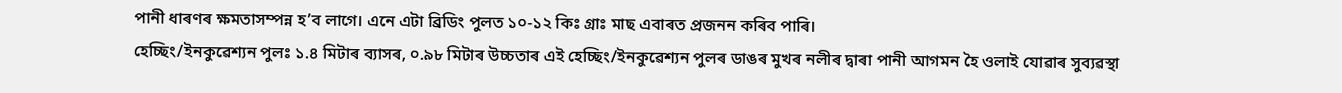পানী ধাৰণৰ ক্ষমতাসম্পন্ন হ’ব লাগে। এনে এটা ব্ৰিডিং পুলত ১০-১২ কিঃ গ্ৰাঃ মাছ এবাৰত প্ৰজনন কৰিব পাৰি।
হেচ্ছিং/ইনকুৱেশ্যন পুলঃ ১.৪ মিটাৰ ব্যাসৰ, ০.৯৮ মিটাৰ উচ্চতাৰ এই হেচ্ছিং/ইনকুৱেশ্যন পুলৰ ডাঙৰ মুখৰ নলীৰ দ্বাৰা পানী আগমন হৈ ওলাই যোৱাৰ সুব্যৱস্থা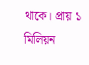থাকে। প্ৰায় ১ মিলিয়ন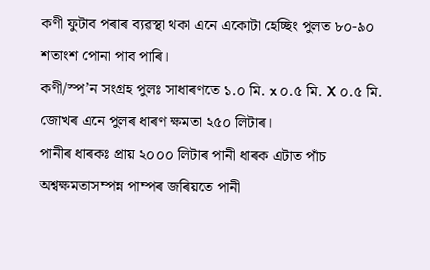কণী ফুটাব পৰাৰ ব্যৱস্থা থকা এনে একোটা হেচ্ছিং পুলত ৮০-৯০ শতাংশ পোনা পাব পাৰি।
কণী/স্প’ন সংগ্ৰহ পুলঃ সাধাৰণতে ১.০ মি. x ০.৫ মি. X ০.৫ মি. জোখৰ এনে পুলৰ ধাৰণ ক্ষমতা ২৫০ লিটাৰ।
পানীৰ ধাৰকঃ প্ৰায় ২০০০ লিটাৰ পানী ধাৰক এটাত পাঁচ অশ্বক্ষমতাসম্পন্ন পাম্পৰ জৰিয়তে পানী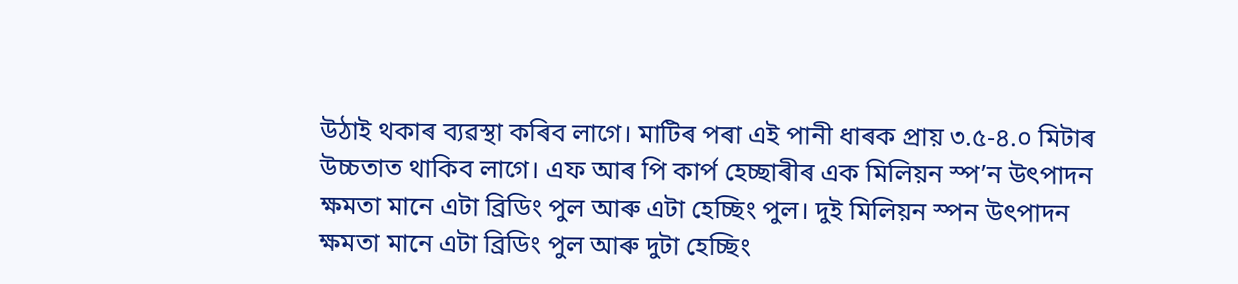উঠাই থকাৰ ব্যৱস্থা কৰিব লাগে। মাটিৰ পৰা এই পানী ধাৰক প্ৰায় ৩.৫-৪.০ মিটাৰ উচ্চতাত থাকিব লাগে। এফ আৰ পি কাৰ্প হেচ্ছাৰীৰ এক মিলিয়ন স্প’ন উৎপাদন ক্ষমতা মানে এটা ব্ৰিডিং পুল আৰু এটা হেচ্ছিং পুল। দুই মিলিয়ন স্পন উৎপাদন ক্ষমতা মানে এটা ব্ৰিডিং পুল আৰু দুটা হেচ্ছিং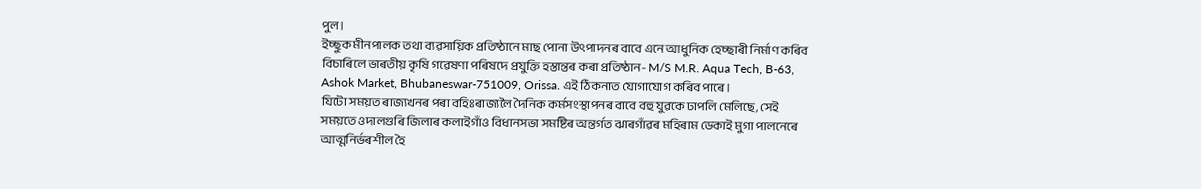পুল।
ইচ্ছুক মীনপালক তথা ব্যৱসায়িক প্ৰতিষ্ঠানে মাছ পোনা উৎপাদনৰ বাবে এনে আধুনিক হেচ্ছাৰী নিৰ্মাণ কৰিব বিচাৰিলে ভাৰতীয় কৃষি গৱেষণা পৰিষদে প্ৰযুক্তি হস্তান্তৰ কৰা প্ৰতিষ্ঠান- M/S M.R. Aqua Tech, B-63, Ashok Market, Bhubaneswar-751009, Orissa. এই ঠিকনাত যোগাযোগ কৰিব পাৰে।
যিটো সময়ত ৰাজ্যখনৰ পৰা বহিঃৰাজ্যলৈ দৈনিক কৰ্মসংস্থাপনৰ বাবে বহু যুৱকে ঢাপলি মেলিছে, সেই সময়তে ওদালগুৰি জিলাৰ কলাইগাঁও বিধানসভা সমষ্টিৰ অন্তৰ্গত ঝাৰগাঁৱৰ মহিৰাম ডেকাই মুগা পালনেৰে আত্মনিৰ্ভৰশীল হৈ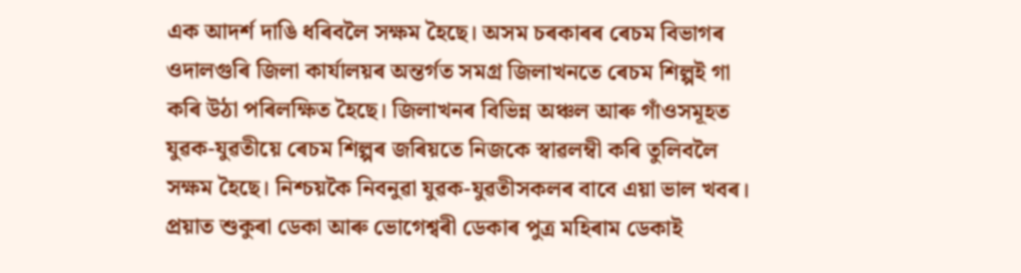এক আদৰ্শ দাঙি ধৰিবলৈ সক্ষম হৈছে। অসম চৰকাৰৰ ৰেচম বিভাগৰ ওদালগুৰি জিলা কাৰ্যালয়ৰ অন্তৰ্গত সমগ্ৰ জিলাখনতে ৰেচম শিল্পই গা কৰি উঠা পৰিলক্ষিত হৈছে। জিলাখনৰ বিভিন্ন অঞ্চল আৰু গাঁওসমূহত যুৱক-যুৱতীয়ে ৰেচম শিল্পৰ জৰিয়তে নিজকে স্বাৱলম্বী কৰি তুলিবলৈ সক্ষম হৈছে। নিশ্চয়কৈ নিবনুৱা যুৱক-যুৱতীসকলৰ বাবে এয়া ভাল খবৰ। প্ৰয়াত শুকুৰা ডেকা আৰু ভোগেশ্বৰী ডেকাৰ পুত্ৰ মহিৰাম ডেকাই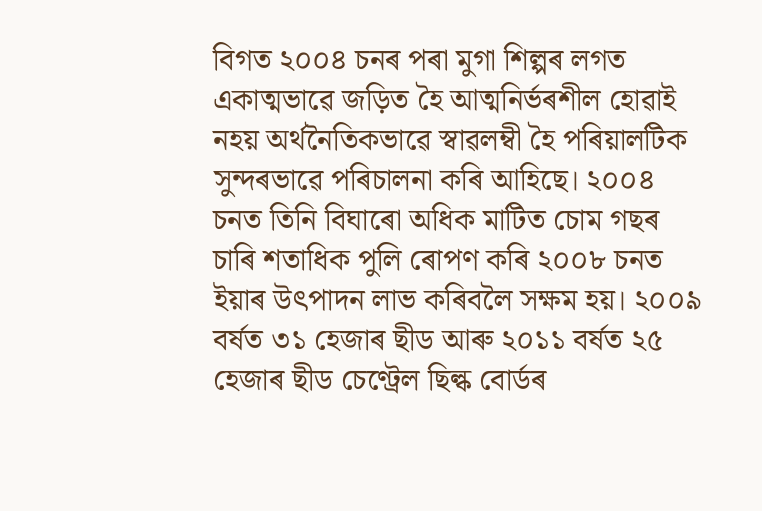বিগত ২০০৪ চনৰ পৰা মুগা শিল্পৰ লগত একাত্মভাৱে জড়িত হৈ আত্মনিৰ্ভৰশীল হোৱাই নহয় অৰ্থনৈতিকভাৱে স্বাৱলম্বী হৈ পৰিয়ালটিক সুন্দৰভাৱে পৰিচালনা কৰি আহিছে। ২০০৪ চনত তিনি বিঘাৰো অধিক মাটিত চোম গছৰ চাৰি শতাধিক পুলি ৰোপণ কৰি ২০০৮ চনত ইয়াৰ উৎপাদন লাভ কৰিবলৈ সক্ষম হয়। ২০০৯ বৰ্ষত ৩১ হেজাৰ ছীড আৰু ২০১১ বৰ্ষত ২৫ হেজাৰ ছীড চেণ্ট্ৰেল ছিল্ক বোৰ্ডৰ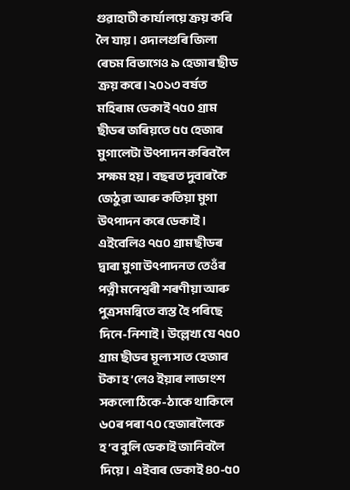গুৱাহাটী কাৰ্যালয়ে ক্ৰয় কৰি লৈ যায়। ওদালগুৰি জিলা ৰেচম বিভাগেও ৯ হেজাৰ ছীড ক্ৰয় কৰে। ২০১৩ বৰ্ষত মহিৰাম ডেকাই ৭৫০ গ্ৰাম ছীডৰ জৰিয়তে ৫৫ হেজাৰ মুগালেটা উৎপাদন কৰিবলৈ সক্ষম হয়। বছৰত দুবাৰকৈ জেঠুৱা আৰু কতিয়া মুগা উৎপাদন কৰে ডেকাই। এইবেলিও ৭৫০ গ্ৰাম ছীডৰ দ্বাৰা মুগা উৎপাদনত তেওঁৰ পত্নী মনেশ্বৰী শৰণীয়া আৰু পুত্ৰসমন্বিতে ব্যস্ত হৈ পৰিছে দিনে-নিশাই। উল্লেখ্য যে ৭৫০ গ্ৰাম ছীডৰ মূল্য সাত হেজাৰ টকা হ’লেও ইয়াৰ লাভাংশ সকলো ঠিকে-ঠাকে থাকিলে ৬০ৰ পৰা ৭০ হেজাৰলৈকে হ’ব বুলি ডেকাই জানিবলৈ দিয়ে। এইবাৰ ডেকাই ৪০-৫০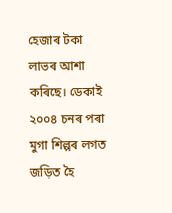হেজাৰ টকা লাভৰ আশা কৰিছে। ডেকাই ২০০৪ চনৰ পৰা মুগা শিল্পৰ লগত জড়িত হৈ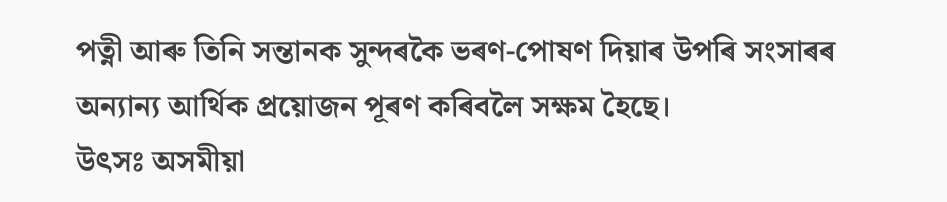পত্নী আৰু তিনি সন্তানক সুন্দৰকৈ ভৰণ-পোষণ দিয়াৰ উপৰি সংসাৰৰ অন্যান্য আৰ্থিক প্ৰয়োজন পূৰণ কৰিবলৈ সক্ষম হৈছে।
উৎসঃ অসমীয়া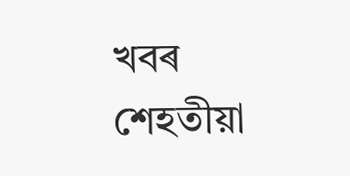খবৰ
শেহতীয়া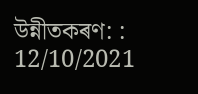উন্নীতকৰণ: : 12/10/2021